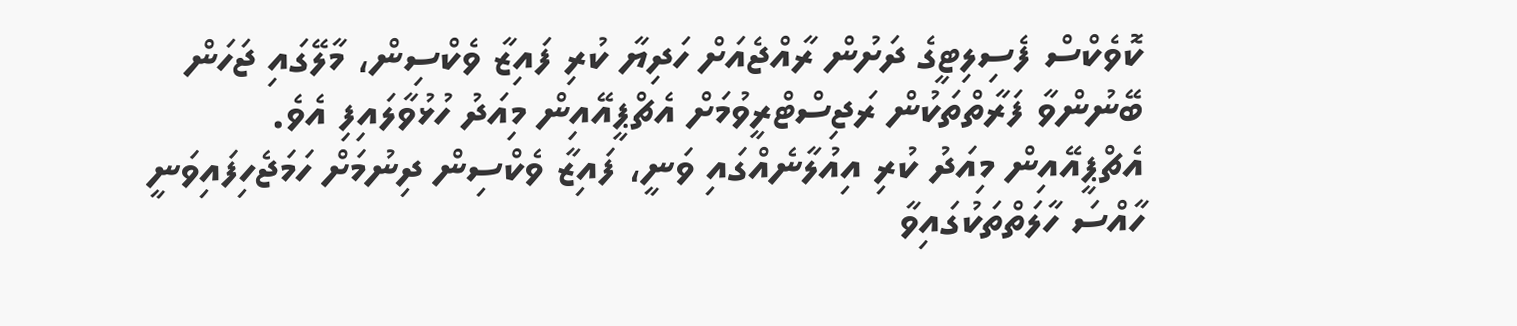ކޮވެކްސް ފެސިލިޓީގެ ދަށުން ރާއްޖެއަށް ހަދިޔާ ކުރި ފައިޒާ ވެކްސިން، މާލޭގައި ޖަހަން ބޭނުންވާ ފަރާތްތަކުން ރަޖިސްޓްރީވުމަށް އެޗްޕީއޭއިން މިއަދު ހުޅުވާލައިފި އެވެ.
އެޗްޕީއޭއިން މިއަދު ކުރި އިއުލާނެއްގައި ވަނީ، ފައިޒާ ވެކްސިން ދިނުމަށް ހަމަޖެހިފައިވަނީ ހާއްސަ ހާލަތްތަކުގައިވާ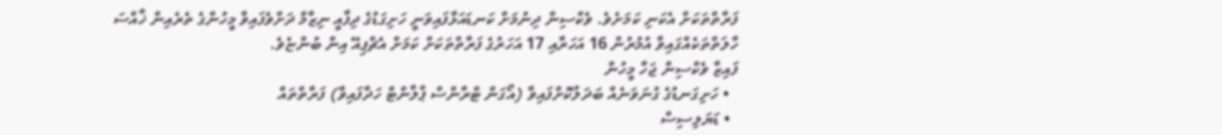ފަރާތްތަކަށް އެކަނި ކަމަށެވެ. ވެކްސިން ދިނުމަށް ކަނޑައަޅާފައިވަނީ ހަށިގަޑުގެ ދިފާއީ ނިޒާމް ދަށްވެފައިވާ މީހުންގެ ތެރެއިން ޚާއްސަ ހާލަތްތަކެއްގައިވާ އުމުރުން 16 އަހަރާއި 17 އަހަރުގެ ފަރާތްތަކަށް ކަމަށް އެޗްޕިއޭ އިން ބުންޏެވެ.
ފައިޒާ ވެކްސިން ޖަހާ މީހުން
  • ހަށިގަނޑުގެ ގުނަވަނެއް ބަދަލުކޮށްފައިވާ (އޯގަން ޓްރާންސް ޕްލާންޓް ހަދާފައިވާ) ފަރާތްތައް
  • ޑަޔަލިސިސް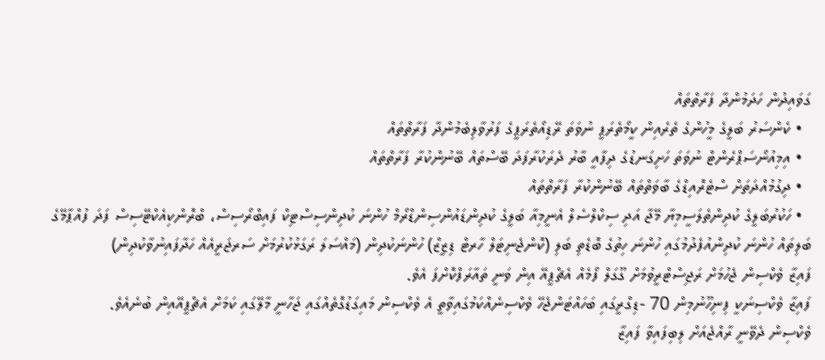ގަވައިދުން ހަދަމުންދާ ފަރާތްތައް
  • ކެންސަރު ބަލީގެ މީހުންގެ ތެރެއިން ކީމޯތެރަޕީ ނުވަތަ ރޭޑިއޯތެރަޕީގެ ފަރުވާލިބެމުންދާ ފަރާތްތައް
  • އިމިއުނޯސަޕްރެންޓް ނުވަތަ ހަށިގަނޑުގެ ދިފާއީ ބާރު ދެރަކުރާފަދަ ބޭސްތައް ބޭނުންކުރާ ފަރާތްތައް
  • ދިގުމުއްދަތަށް ސްޓެރޮއިޑްގެ ބާވަތްތައް ބޭނުންކުރާ ފަރާތްތައް
  • ހަކުރުބަލީގެ ކުދިންތެލަސީމިޔާ މޭޖާ އަދި ސިކްލްސެލް އެނީމިއާ ބަލީގެ ކުދިންޑައުންސިންޑްރޯމް ހުންނަ ކުދިންސިސްޓިކް ފައިބްރޯސިސް، ބްރޮންކިއެކްޓޭސިސް ފަދަ ފުއްޕާމޭގެ ބަލިތައް ހުންނަ ކުދިންއުފެދުމުގައި ހުންނަ ހިތުގެ ބޮޑެތި ބަލި (ކޮންޖެނިޓަލް ހާރޓް ޑިޒީޒް) ހުންނަކުދިން (މައްސަލަ ރަގަޅުކުރުމަށް ސަރޖަރީއެއް ހަދާފައިނުވާކުދިން)
ފައިޒާ ވެކްސިން ޖެހުމަށް ރަޖިސްޓްރީވުމަށް ގޫގަލް ފޯމެއް އެޗްޕީއޭ އިން ވަނީ ތައާރަފްކޮށްފަ އެވެ.
ފައިޒާ ވެކްސިނަކީ ފިނިހޫނުމިން 70 -ޑިގްރީގައި ބަހައްޓަންޖެހޭ ވެކްސިނެއްކަމުގައިވާތީ އެ ވެކްސިން މައިގަޑުގޮތެއްގައި ޖަހާނީ މާލޭގައި ކަމަށް އެޗްޕީއޭއިން ބުނެއެވެ.
ވެކްސިން ދެވޭނީ ރާއްޖެއަށް ލިބިފައިވާ ފައިޒާ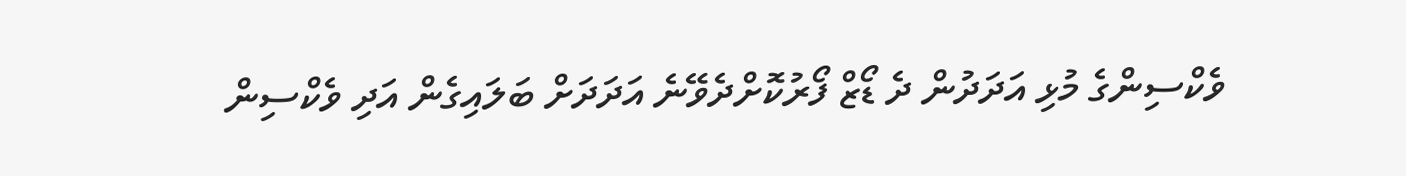ވެކްސިންގެ މުޅި އަދަދުން ދެ ޑޯޒް ފޯރުކޮށްދެވޭނެ އަދަދަށް ބަލައިގެން އަދި ވެކްސިން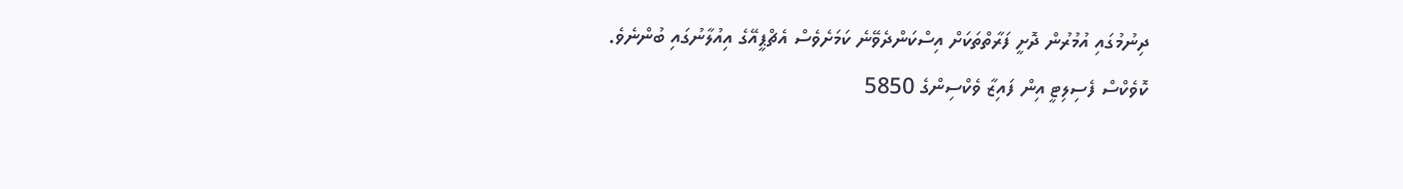ދިނުމުގައި އުމުރުން ދޮށީ ފަރާތްތަކަށް އިސްކަންދެވޭނެ ކަމަށެވެސް އެޗްޕީއޭގެ އިއުލާނުގައި ބުންނެވެ.
ކޮވެކްސް ފެސިލިޓީ އިން ފައިޒާ ވެކްސިންގެ 5850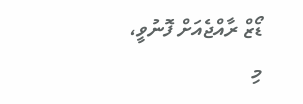ޑޯޒް ރާއްޖެއަށް ފޮނުވީ، މި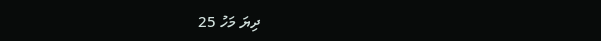ދިޔަ މަހު 25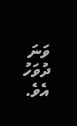ވަނަ ދުވަހު އެވެ.